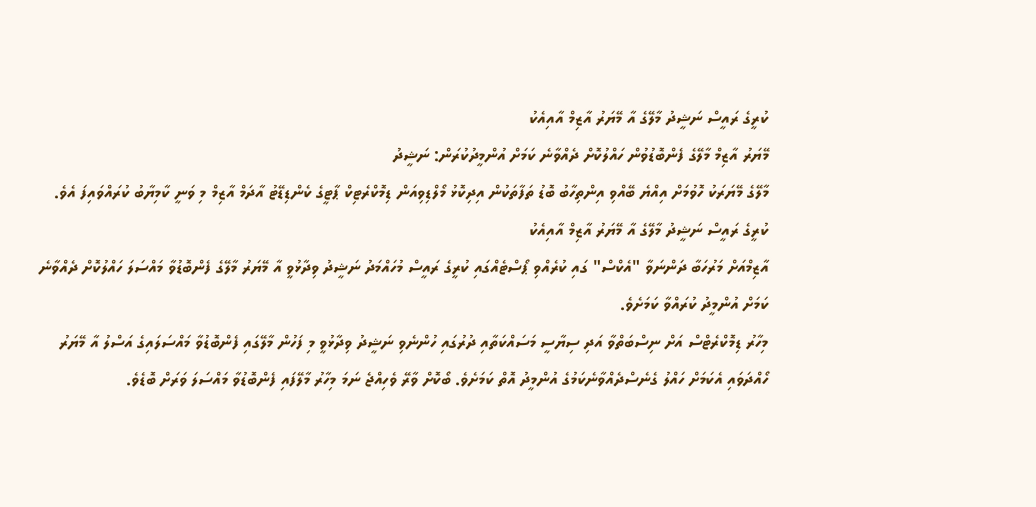ކުރީގެ ރައީސް ނަޝީދު މާލޭގެ އާ މޭޔަރު އާޒިމް އާއިއެކު
މޭޔަރު އާޒިމް މާލޭގެ ފެންބޮޑުވުން ހައްލުކޮށް ދެއްވާނެ ކަމަށް އުންމީދުކުރަން: ނަޝީދު
މާލޭގެ މޭޔަރަކު ހޮވުމަށް އިއްޔެ ބޭއްވި އިންތިހާބު ބޮޑު ތަފާތަކުން އިދިކޮޅު މޯލްޑިވިއަން ޑިމޮކްރެޓިކް ޕާޓީގެ ކެންޑިޑޭޓު އާދަމް އާޒިމް މި ވަނީ ކާމިޔާބު ކުރައްވައިފަ އެވެ. ކުރީގެ ރައީސް ނަޝީދު މާލޭގެ އާ މޭޔަރު އާޒިމް އާއިއެކު
އާޒިމްއަށް މަރުހަބާ ދަންނަވާ "އެކްސް" ގައި ކުރެއްވި ޕޯސްޓެއްގައި ކުރީގެ ރައީސް މުހައްމަދު ނަޝީދު ވިދާޅުވީ އާ މޭޔަރު މާލޭގެ ފެންބޮޑުވާ މައްސަލަ ހައްލުކޮށް ދެއްވާނެ ކަމަށް އުންމީދު ކުރައްވާ ކަމަށެވެ.
މިހާރު ޑިމޮކްރެޓްސް އަށް ނިސްބަތްވާ އަދި ސިޔާސީ މަސައްކަތާއި ދުރުގައި ހުންނެވި ނަޝީދު ވިދާޅުވީ މި ފަހުން މާލޭގައި ފެންބޮޑުވާ މައްސަލައިގެ އަސްލު އާ މޭޔަރު ހޯއްދަވައި އެކަމަށް ހައްލު ގެނެސްދެއްވާނެކަމުގެ އުންމީދު އޮތް ކަމަށެވެ. ބޯކޮށް ވާރޭ ވެހިއްޖެ ނަމަ މިހާރު މާލޭފައި ފެންބޮޑުވާ މައްސަލަ ވަރަށް ބޮޑެވެ.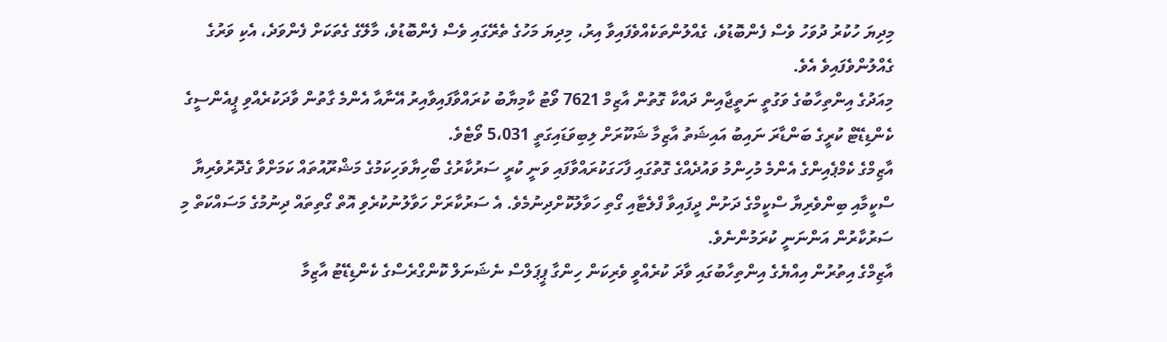މިދިޔަ ހުކުރު ދުވަހު ވެސް ފެންބޮޑުވެ، ގެއްލުންތަކެއްވެފައިވާ އިރު، މިދިޔަ މަހުގެ ތެރޭގައި ވެސް ފެންބޮޑުވެ، މާލޭގެ ގެތަކަށް ފެންވަދެ، އެކި ވަރުގެ ގެއްލުންވެފައިވެ އެވެ.
މިއަދުގެ އިންތިހާބުގެ ވަގުތީ ނަތީޖާއިން ދައްކާ ގޮތުން އާޒިމް 7621 ވޯޓު ކާމިޔާބު ކުރައްވާފައިވާއިރު އޭނާއާ އެންމެ ގާތުން ވާދަކުރެއްވި ޕީއެންސީގެ ކެންޑިޑޭޓް ކުރީގެ ބަންޑާރަ ނައިބު އައިޝަތު އާޒިމާ ޝަކޫރަށް ލިބިވަޑައިގަތީ 5،031 ވޯޓެވެ.
އާޒިމްގެ ކެމްޕެއިންގެ އެންމެ މުހިންމު ވައުދެއްގެ ގޮތުގައި ފާހަގަކުރައްވާފައި ވަނީ ކުރީ ސަރުކާރުގެ ބޯހިޔާވަހިކަމުގެ މަޝްރޫއުތައް ކަމަށްވާ ގެދޮރުވެރިޔާ ސްކީމާއި ބިންވެރިޔާ ސްކީމްގެ ދަށުން ދީފައިވާ ފްލެޓާއި ގޯތި ހަވާލުކޮށްދިނުމެވެ. އެ ސަރުކާރަށް ހަވާލުނުކުރެވި އޮތް ގޯތިތައް ދިނުމުގެ މަސައްކަތް މި ސަރުކާރުން އަންނަނީ ކުރަމުންނެވެ.
އާޒިމްގެ އިތުރުން އިއްޔެގެ އިންތިހާބުގައި ވާދަ ކުރެއްވީ ވެރިކަން ހިންގާ ޕީޕަލްސް ނެޝަނަލް ކޮންގްރެސްގެ ކެންޑިޑޭޓު އާޒިމާ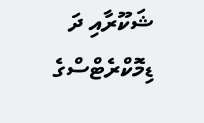ޝަކޫރާއި ދަ ޑިމޮކްރެޓްސްގެ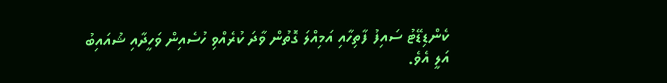ކެންޑިޑޭޓު ސައިފު ފާތިހާއި އަމިއްލަ ގޮތުން ވާދަ ކުރެއްވި ހުސެއިން ވަހީދާއި ޝުއައިބު އަލީ އެވެ.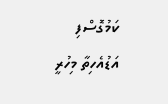ކަމުގޮސްފި
އަޑުއެހިތާ މިހުރީ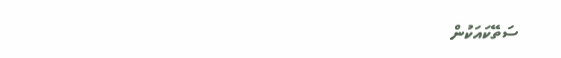ސަތޭކައަކުން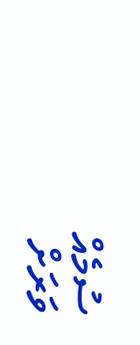ސުމެއް
ވަރަށް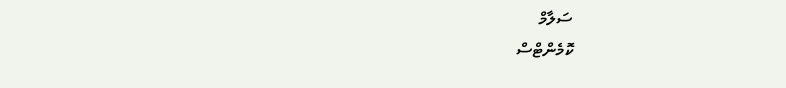ސަލާމް
ކޮމެންޓްސް